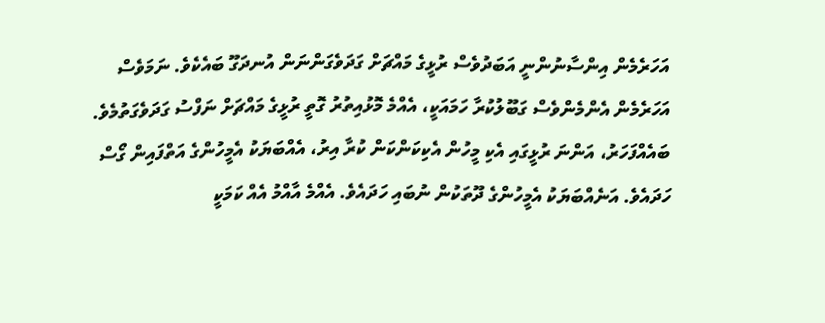އަހަރެމެން އިންސާނުންނީ އަބަދުވެސް ރުޅީގެ މައްޗަށް ގަދަވެގަންނަން އުނދަގޫ ބައެކެވެ. ނަމަވެސް އަހަރެމެން އެންމެންވެސް ގަބޫލުކުރާ ހަމައަކީ، އެއްމެ މޮޅުއިތުރު ގޮތީ ރުޅީގެ މައްޗަށް ނަފްސު ގަދަވެގަތުމެވެ. ބައެއްފަހަރު، އަންނަ ރުޅީގައި އެކި މީހުން އެކިކަންކަން ކުރާ އިރު، އެއްބަޔަކު އެމީހުންގެ އަތްފައިން ގޯސް ހަދައެވެ. އަނެއްބަޔަކު އެމީހުންގެ ދޫތަކުން ނުބައި ހަދައެވެ. އެއްމެ އާއްމު އެއް ކަމަކީ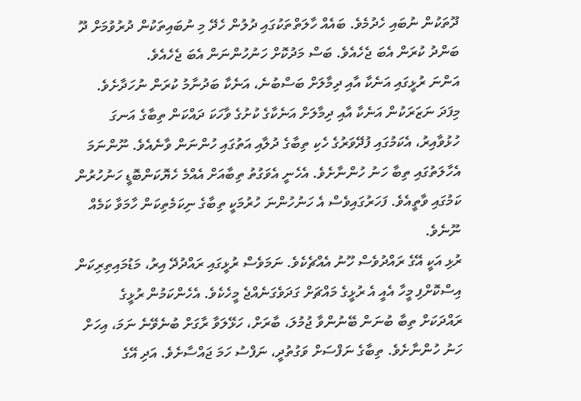ދޫތަކުން ނުބައި ހެދުމެވެ. ބައެއް ހާލަތްތަކުގައި ދުލުން ހެދޭ މި ނުބައިތަކުން ދުރުވުމަށް ދޫ ބަންދު ކުރަން އެބަ ޖެހެއެވެ. ބަސް މަދުކޮށް ހަނުހުންނަން އެބަ ޖެހެއެވެ.
އަންނަ ރުޅީގައި އަނެކާ އާއި ދިމާލަށް ބަސްބުނެ، އަނެކާ ބަދުނާމު ކުރަން ނުހަދާށެވެ. މިފަދަ ނަޒަރަކުން އަނެކާ އާއި ދިމާލަށް އަނެކާގެ ކުށުގެ ވާހަކަ ދައްކަން ތިބާގެ އަނގަ ހުޅުވާއިރު، އެކަމުގައި ފުދޭވަރުގެ ހެކި ތިބާގެ ދުލާއި އަތުގައި ހުންނަން ވާނެއެވެ. ނޫންނަމަ އެހާލަތުގައި ތިބާ ހަނު ހުންނާށެވެ. އެހެނީ އެވަގުތު ތިބާއަށް އެއްމެ ހެޔޮކަންބޮޑީ ހަނުހުރުން ކަމުގައި ވާތީއެވެ. ފަހަރުގައިވެސް އެ ހަނުހުންނަ ހުރުމަކީ ތިބާގެ ނިކަމެތިކަން ހާމަވާ ކަމެއް ނޫނެވެ.
ރުޅި އަކީ އޭގެ ރައްދުވެސް ހޫނު އެއްޗެކެވެ. ނަމަވެސް ރުޅީގައި ރައްދުދޭ އިރު، މަޑުމައިތިރިކަން އިސްކޮށްފި މީހާ އެއީ އެ ރުޅީގެ މައްޗަށް ގަދަވެގަނެއްޖެ މީހެކެވެ. އެހެންކަމުން ރުޅީގެ ރައްދަކަށް ތިބާ ބުނަން ބޭނުންވާ ޖުމުލަ، ބާރަށް، ހަޅޭލަވާ ރާގަށް ބުނެވޭނެ ނަމަ، އިހަށް ހަނު ހުންނާށެވެ. ތިބާގެ ނަފްސަށް ވަގުތުދީ، ނަފްސު ހަމަ ޖައްސާށެވެ. އަދި އޭގެ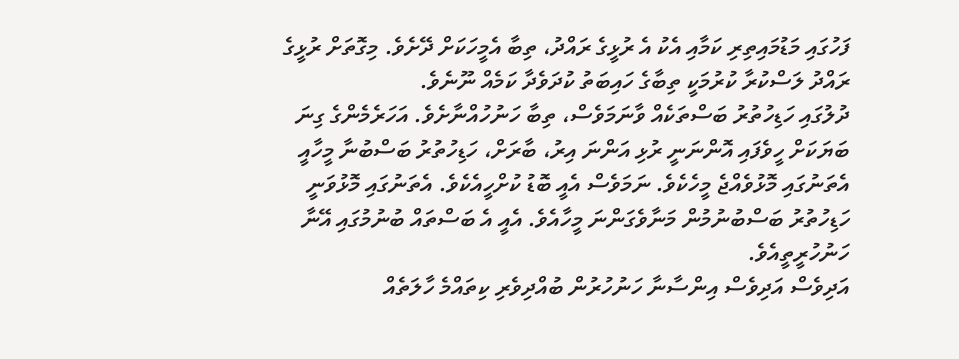ފަހުގައި މަޑުމައިތިރި ކަމާއި އެކު އެ ރުޅީގެ ރައްދު، ތިބާ އެމީހަކަށް ދޭށެވެ. މިގޮތަށް ރުޅީގެ ރައްދު ލަސްކުރާ ކުރުމަކީ ތިބާގެ ހައިބަތު ކުދަވެދާ ކަމެއް ނޫނެވެ.
ދުލުގައި ހަޑިހުތުރު ބަސްތަކެއް ވާނަމަވެސް، ތިބާ ހަނުހުއްނާށެވެ. އަހަރެމެންގެ ގިނަ ބަޔަކަށް ހީވެފައި އޮންނަނީ ރުޅި އަންނަ އިރު، ބާރަށް، ހަޑިހުތުރު ބަސްބުނާ މީހާއީ އެތަނުގައި މޮޅުވެއްޖެ މީހެކެވެ. ނަމަވެސް އެއީ ބޮޑު ކުށްހީއެކެވެ. އެތަނުގައި މޮޅުވަނީ ހަޑިހުތުރު ބަސްބުނުމުން މަނާވެގަންނަ މީހާއެވެ. އެއީ އެ ބަސްތައް ބުނުމުގައި އޭނާ ހަނުހުރީތީއެވެ.
އަދިވެސް އަދިވެސް އިންސާނާ ހަނުހުރުން ބުއްދިވެރި ކިތައްމެ ހާލަތެއް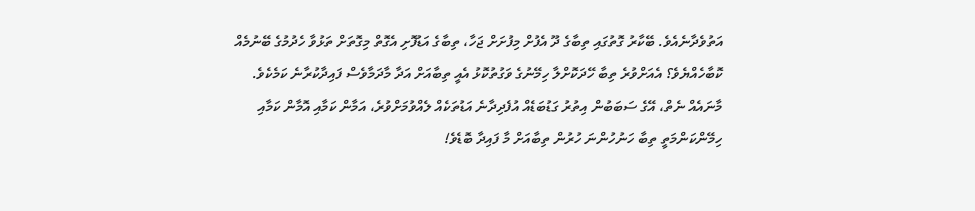އަތުވެދާނެއެވެ. ބޭކާރު ގޮތުގައި ތިބާގެ ދޫ އެފުށް މިފުށަށް ޖަހާ، ތިބާގެ އަޑުފޮށި އެގޮތް މިގޮތަށް ތަޅުވާ ހެދުމުގެ ބޭނުމެއް ކޮބާހެއްޔެވެ؟ އެއަށްވުރެ ތިބާ ހޭދަކޮށްލާ ހިމޭނުގެ ވަގުތުކޮޅު އެއީ ތިބާއަށް އަދާ މާދަމާވެސް ފައިދާކުރާނެ ކަމެކެވެ. މާނައެއް ނެތް، އޭގެ ސަބަބުން އިތުރު ގަޑުބަޑެއް އުފެދިދާނެ އަޑުތަކެއް ލެއްވުމަށްވުރެ، އަމާން ކަމާއި އޮމާން ކަމާއި ހިމޭންކަންމަތީ ތިބާ ހަނުހުންނަ ހުރުން ތިބާއަށް މާ ފައިދާ ބޮޑެވެ!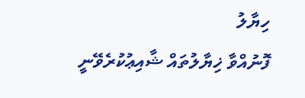ހިޔާލު
ފޮނުއްވާ ޚިޔާލުތައް ޝާއިޢުކުރެވޭނީ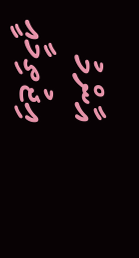އާންމު އިޖުތިމާއީ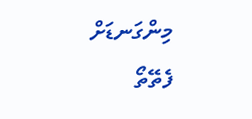މިންގަނޑަށް ފެތޭތޯ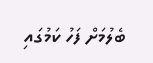ބެލުމަށް ފަހު ކަމުގައި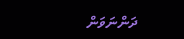ދަންނަވަން